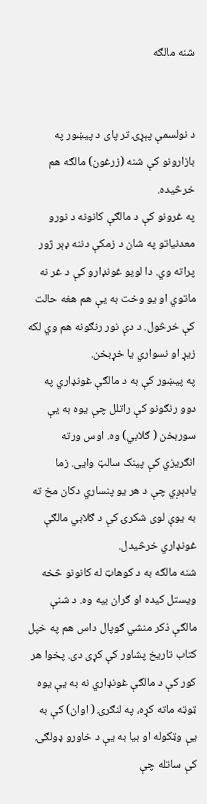شنه مالګه


د نولسمې پېړۍ تر پای د پیښور په بازارونو کې شنه (زرغون) مالګه هم خرڅیده.
په غرونو کې د مالګې کانونه د نورو معدنیاتو په شان د زمکې دننه ‌ډېر ژور پراته وي. دا لویو غونډارو کې د غر نه ماتوي او یو وخت به يې هم هغه حالت کې خرڅول. د دې نور رنګونه هم وي لکه زیړ او نسواري یا خړبخن.
په پیښور کې به د مالګې غونډاري په دوو رنګونو کې راتلل چې یوه به يې سوربخن ( ګلابي) وه. اوس ورته انګریزي کې پینک سالټ وایی. زما یادېږي چې د هر یو پنساري دکان مخ ته به یوې لوی شکرۍ کې د ګلابي مالګې غونډاري خرڅیدل.
شنه مالګه به د کوهاټ له کانونو څخه ویستل کیده او ګران بیه وه. د شنې مالګې ذکر منشي ګوپال داس هم په خپل کتاب تاریخ پشاور کې کړی دی. پخوا هر کور کې د مالګې غونډاري نه به يې یوه ټوټه ماته کړه، په لنګرۍ ( اوان) کې به يې وټکوله او بیا به يې د خاورو ډولګۍ کې ساتله چې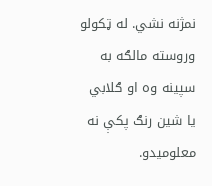نمژنه نشي. له ټکولو وروسته مالګه به سپینه وه او ګلابي یا شین رنګ پکې نه معلومیدو.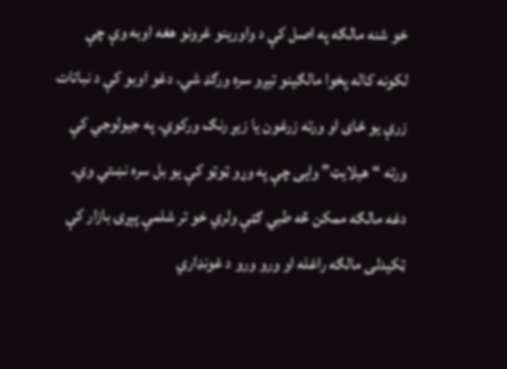خو شنه مالګه په اصل کې د واورینو غرونو هغه اوبه وې چې لکونه کاله پخوا مالګینو تیږو سره ورګډ شي. دغو اوبو کې د نباتات زرې یو ځای او ورته زرغون یا زیړ رنګ ورکوي. په جیولوجي کې ورته “هیلایټ” وایی چې په وړو ټوټو کې یو بل سره نښتي وي. دغه مالګه ممکن څه طبي ګټې ولري خو تر شلمې پېړۍ بازار کې ټکیدلی مالګه راغله او ورو ورو د غونډاري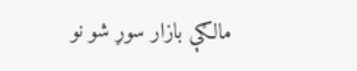مالګې بازار سوړ شو نو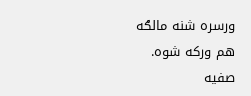ورسره شنه مالګه هم ورکه شوه.
صفیه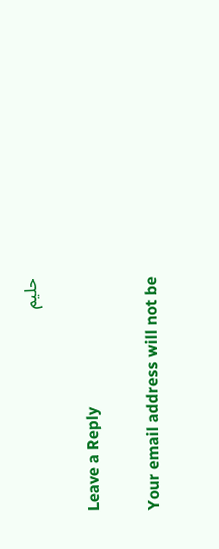حلیم

Leave a Reply

Your email address will not be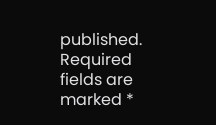published. Required fields are marked *